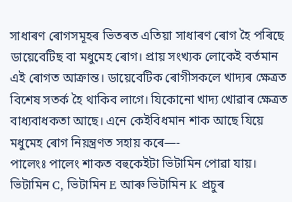সাধাৰণ ৰোগসমূহৰ ভিতৰত এতিয়া সাধাৰণ ৰোগ হৈ পৰিছে ডায়েবেটিছ বা মধুমেহ ৰোগ। প্ৰায় সংখ্যক লোকেই বৰ্তমান এই ৰোগত আক্ৰান্ত। ডায়েবেটিক ৰোগীসকলে খাদ্যৰ ক্ষেত্ৰত বিশেষ সতৰ্ক হৈ থাকিব লাগে। যিকোনো খাদ্য খোৱাৰ ক্ষেত্ৰত বাধ্যবাধকতা আছে। এনে কেইবিধমান শাক আছে যিয়ে মধুমেহ ৰোগ নিয়ন্ত্ৰণত সহায় কৰে—-
পালেংঃ পালেং শাকত বহুকেইটা ভিটামিন পোৱা যায়। ভিটামিন C, ভিটামিন E আৰু ভিটামিন K প্ৰচুৰ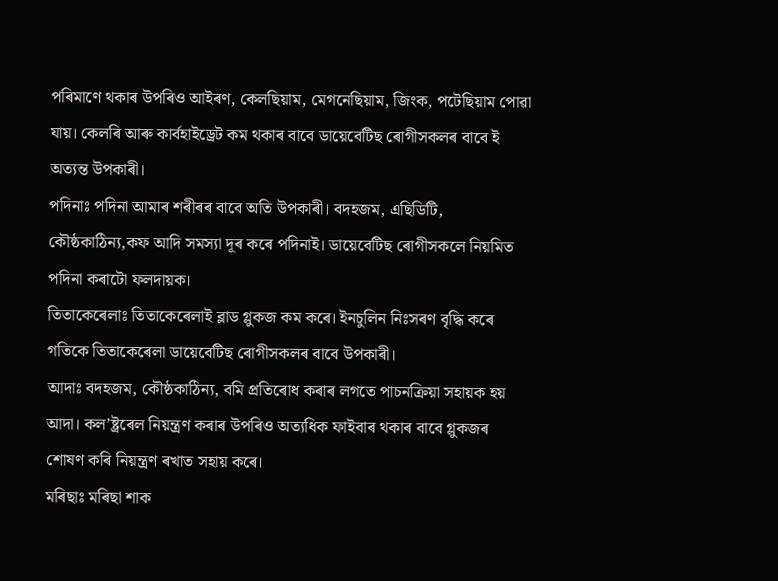পৰিমাণে থকাৰ উপৰিও আইৰণ, কেলছিয়াম, মেগনেছিয়াম, জিংক, পটেছিয়াম পোৱা যায়। কেলৰি আৰু কাৰ্বহাইড্ৰেট কম থকাৰ বাবে ডায়েবেটিছ ৰোগীসকলৰ বাবে ই অত্যন্ত উপকাৰী।
পদিনাঃ পদিনা আমাৰ শৰীৰৰ বাবে অতি উপকাৰী। বদহজম, এছিডিটি, কৌষ্ঠকাঠিন্য,কফ আদি সমস্যা দূৰ কৰে পদিনাই। ডায়েবেটিছ ৰোগীসকলে নিয়মিত পদিনা কৰাটো ফলদায়ক।
তিতাকেৰেলাঃ তিতাকেৰেলাই ব্লাড গ্লুকজ কম কৰে। ইনচুলিন নিঃসৰণ বৃদ্ধি কৰে গতিকে তিতাকেৰেলা ডায়েবেটিছ ৰোগীসকলৰ বাবে উপকাৰী।
আদাঃ বদহজম, কৌষ্ঠকাঠিন্য, বমি প্ৰতিৰোধ কৰাৰ লগতে পাচনক্ৰিয়া সহায়ক হয় আদা। কল’ষ্ট্ৰৰেল নিয়ন্ত্ৰণ কৰাৰ উপৰিও অত্যধিক ফাইবাৰ থকাৰ বাবে গ্লুকজৰ শোষণ কৰি নিয়ন্ত্ৰণ ৰখাত সহায় কৰে।
মৰিছাঃ মৰিছা শাক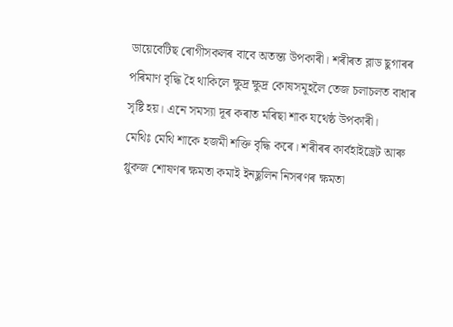ডায়েবেটিছ ৰোগীসকলৰ বাবে অতন্ত্য উপকাৰী। শৰীৰত ব্লাড ছুগাৰৰ পৰিমাণ বৃদ্ধি হৈ থাকিলে ক্ষুদ্ৰ ক্ষুদ্ৰ কোষসমূহলৈ তেজ চলাচলত বাধাৰ সৃষ্টি হয়। এনে সমস্যা দূৰ কৰাত মৰিছা শাক যথেষ্ঠ উপকাৰী।
মেথিঃ মেথি শাকে হজমী শক্তি বৃদ্ধি কৰে। শৰীৰৰ কাৰ্বহাইড্ৰেট আৰু গ্লুকজ শোষণৰ ক্ষমতা কমাই ইনছুলিন নিসৰণৰ ক্ষমতা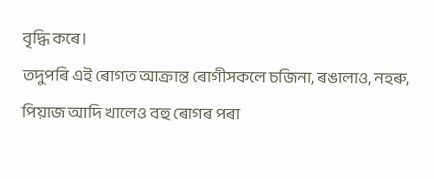বৃদ্ধি কৰে।
তদুপৰি এই ৰোগত আক্ৰান্ত ৰোগীসকলে চজিনা, ৰঙালাও, নহৰু, পিয়াজ আদি খালেও বহু ৰোগৰ পৰা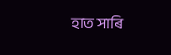হাত সাৰি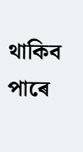থাকিব পাৰে